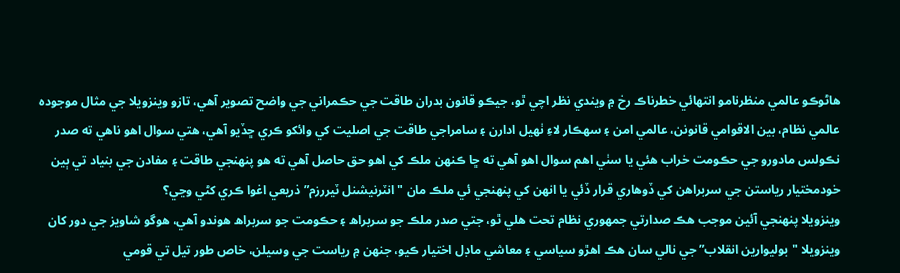هاڻوڪو عالمي منظرنامو انتهائي خطرناڪ رخ ۾ ويندي نظر اچي ٿو، جيڪو قانون بدران طاقت جي حڪمراني جي واضح تصوير آهي، تازو وينزويلا جي مثال موجوده عالمي نظام، بين الاقوامي قانونن، عالمي امن ۽ سهڪار لاءِ ٺهيل ادارن ۽ سامراجي طاقت جي اصليت کي وائکو ڪري ڇڏيو آهي، هتي سوال اهو ناهي ته صدر نڪولس مادورو جي حڪومت خراب هئي يا سٺي اهم سوال اهو آهي ته ڇا ڪنهن ملڪ کي اهو حق حاصل آهي ته هو پنهنجي طاقت ۽ مفادن جي بنياد تي ٻين خودمختيار رياستن جي سربراهن کي ڏوهاري قرار ڏئي يا انهن کي پنهنجي ئي ملڪ مان "انٽرنيشنل ٽيررزم” ذريعي اغوا ڪري کڻي وڃي؟
وينزويلا پنهنجي آئين موجب هڪ صدارتي جمهوري نظام تحت هلي ٿو، جتي صدر ملڪ جو سربراھ ۽ حڪومت جو سربراھ هوندو آهي، هوگو شاويز جي دور کان وينزويلا "بوليوارين انقلاب” جي نالي سان هڪ اهڙو سياسي ۽ معاشي ماڊل اختيار ڪيو، جنهن ۾ رياست جي وسيلن، خاص طور تيل تي قومي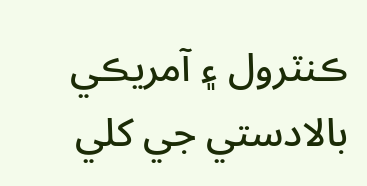ڪنٽرول ۽ آمريڪي بالادستي جي کلي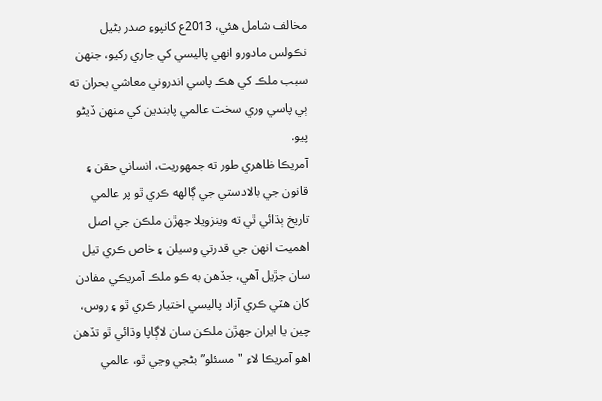مخالف شامل هئي، 2013ع کانپوءِ صدر بڻيل نڪولس مادورو انهي پاليسي کي جاري رکيو، جنهن سبب ملڪ کي هڪ پاسي اندروني معاشي بحران ته ٻي پاسي وري سخت عالمي پابندين کي منهن ڏيڻو پيو.
آمريڪا ظاهري طور ته جمهوريت، انساني حقن ۽ قانون جي بالادستي جي ڳالھه ڪري ٿو پر عالمي تاريخ ٻڌائي ٿي ته وينزويلا جهڙن ملڪن جي اصل اهميت انهن جي قدرتي وسيلن ۽ خاص ڪري تيل سان جڙيل آهي، جڏهن به ڪو ملڪ آمريڪي مفادن کان هٽي ڪري آزاد پاليسي اختيار ڪري ٿو ۽ روس، چين يا ايران جهڙن ملڪن سان لاڳاپا وڌائي ٿو تڏهن اهو آمريڪا لاءِ "مسئلو” بڻجي وڃي ٿو، عالمي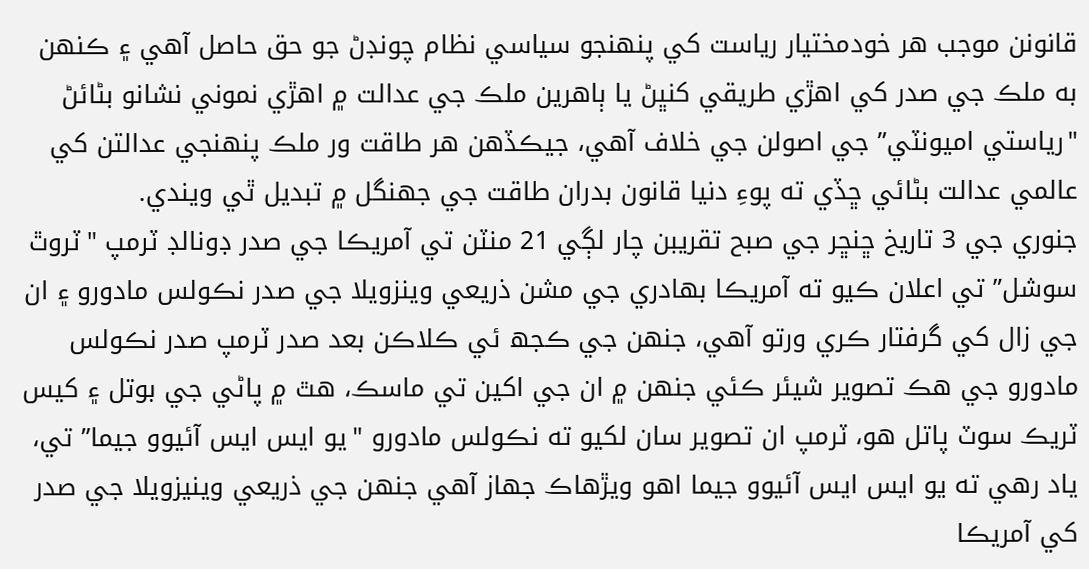قانونن موجب هر خودمختيار رياست کي پنهنجو سياسي نظام چونڊڻ جو حق حاصل آهي ۽ ڪنهن به ملڪ جي صدر کي اهڙي طريقي کنڀڻ يا ٻاهرين ملڪ جي عدالت ۾ اهڙي نموني نشانو بڻائڻ "رياستي اميونٽي” جي اصولن جي خلاف آهي، جيڪڏهن هر طاقت ور ملڪ پنهنجي عدالتن کي عالمي عدالت بڻائي ڇڏي ته پوءِ دنيا قانون بدران طاقت جي جهنگل ۾ تبديل ٿي ويندي.
جنوري جي 3 تاريخ ڇنڇر جي صبح تقريبن چار لڳي 21 منٽن تي آمريڪا جي صدر ڊونالڊ ٽرمپ "ٽروٿ سوشل” تي اعلان ڪيو ته آمريڪا بهادري جي مشن ذريعي وينزويلا جي صدر نڪولس مادورو ۽ ان جي زال کي گرفتار ڪري ورتو آهي، جنهن جي ڪجھ ئي ڪلاڪن بعد صدر ٽرمپ صدر نڪولس مادورو جي هڪ تصوير شيئر ڪئي جنهن ۾ ان جي اکين تي ماسڪ، هٿ ۾ پاڻي جي بوتل ۽ کيس ٽريڪ سوٽ پاتل هو، ٽرمپ ان تصوير سان لکيو ته نڪولس مادورو "يو ايس ايس آئيوو جيما” تي، ياد رهي ته يو ايس ايس آئيوو جيما اهو ويڙهاڪ جهاز آهي جنهن جي ذريعي وينيزويلا جي صدر کي آمريڪا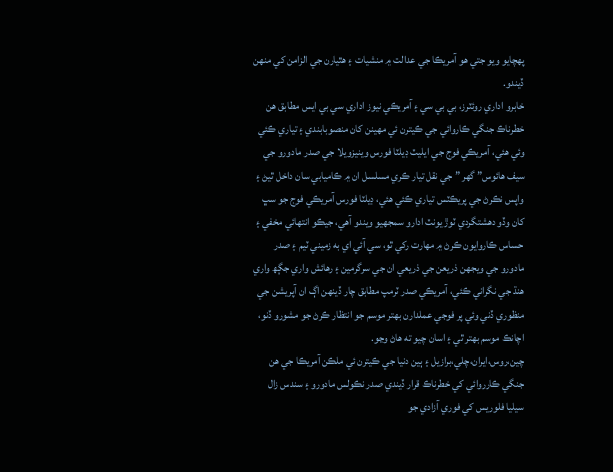پهچايو ويو جتي هو آمريڪا جي عدالت ۾ منشيات ۽ هٿيارن جي الزامن کي منهن ڏيندو.
خابرو اداري روئٽرز، بي بي سي ۽ آمريڪي نيوز اداري سي بي ايس مطابق هن خطرناڪ جنگي ڪاروائي جي ڪيترن ئي مهينن کان منصوبابندي ۽ تياري ڪئي وئي هئي، آمريڪي فوج جي ايليٽ ڊيلٽا فورس وينيزويلا جي صدر مادورو جي سيف هائوس” گهر ” جي نقل تيار ڪري مسلسل ان ۾ ڪاميابي سان داخل ٿيڻ ۽ واپس نڪرڻ جي پريڪٽس تياري ڪئي هئي، ڊيلٽا فورس آمريڪي فوج جو سڀ کان وڏو دهشتگردي ٽوڙ يونٽ ادارو سمجهيو ويندو آهي، جيڪو انتهائي مخفي ۽ حساس ڪاروايون ڪرڻ ۾ مهارت رکي ٿو، سي آئي اي به زميني ٽيم ۽ صدر مادورو جي ويجهن ذريعن جي ذريعي ان جي سرگرمين ۽ رهائش واري جڳھ واري هنڌ جي نگراني ڪئي، آمريڪي صدر ٽرمپ مطابق چار ڏينهن اڳ ان آپريشن جي منظوري ڏني وئي پر فوجي عملدارن بهتر موسم جو انتظار ڪرڻ جو مشورو ڏنو، اچانڪ موسم بهتر ٿي ۽ اسان چيو ته هاڻ وڃو.
چين،روس،ايران،چلي،برازيل ۽ ٻين دنيا جي ڪيترن ئي ملڪن آمريڪا جي هن جنگي ڪارروائي کي خطرناڪ قرار ڏيندي صدر نڪولس مادورو ۽ سندس زال سيليا فلوريس کي فوري آزادي جو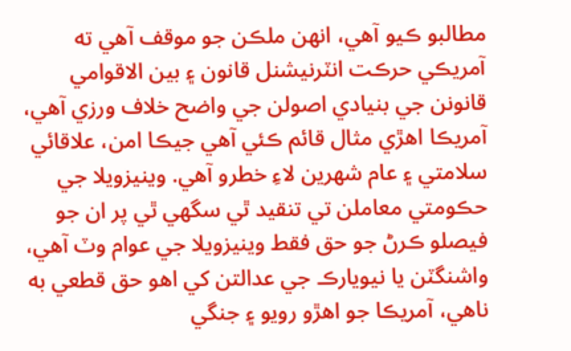مطالبو ڪيو آهي، انهن ملڪن جو موقف آهي ته آمريڪي حرڪت انٽرنيشنل قانون ۽ بين الاقوامي قانونن جي بنيادي اصولن جي واضح خلاف ورزي آهي، آمريڪا اهڙي مثال قائم ڪئي آهي جيڪا امن، علاقائي سلامتي ۽ عام شهرين لاءِ خطرو آهي. وينيزويلا جي حڪومتي معاملن تي تنقيد ٿي سگهي ٿي پر ان جو فيصلو ڪرڻ جو حق فقط وينيزويلا جي عوام وٽ آهي، واشنگٽن يا نيويارڪ جي عدالتن کي اهو حق قطعي به ناهي، آمريڪا جو اهڙو رويو ۽ جنگي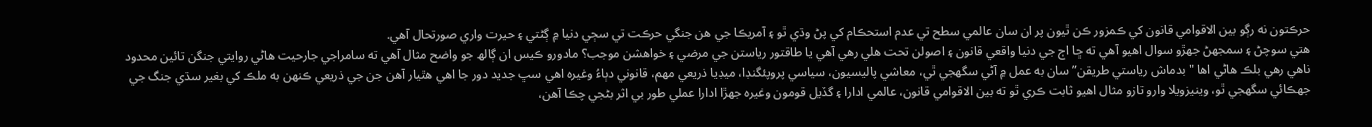حرڪتون نه رڳو بين الاقوامي قانون کي ڪمزور ڪن ٿيون پر ان سان عالمي سطح تي عدم استحڪام کي پڻ وڌي ٿو ۽ آمريڪا جي هن جنگي حرڪت تي سڄي دنيا ۾ ڳڻتي ۽ حيرت واري صورتحال آهي.
هتي سوچڻ ۽ سمجهڻ جهڙو سوال اهيو آهي ته ڇا اڄ جي دنيا واقعي قانون ۽ اصولن تحت هلي رهي آهي يا طاقتور رياستن جي مرضي ۽ خواهشن موجب؟ مادورو ڪيس ان ڳالھ جو واضح مثال آهي ته سامراجي جارحيت هاڻي روايتي جنگن تائين محدود ناهي رهي بلڪ هاڻي اها "بدماش رياستي طريقن” سان به عمل ۾ آڻي سگهجي ٿي، معاشي پاليسيون، سياسي پروپئگنڊا، ميڊيا ذريعي مهم، قانوني دٻاءُ وغيره اهي سڀ جديد دور جا اهي هٿيار آهن جن جي ذريعي ڪنهن به ملڪ کي بغير سڌي جنگ جي جهڪائي سگهجي ٿو، وينيزويلا وارو تازو مثال اهيو ثابت ڪري ٿو ته بين الاقوامي قانون، عالمي ادارا ۽ گڏيل قومون وغيره جهڙا ادارا عملي طور بي اثر بڻجي چڪا آهن،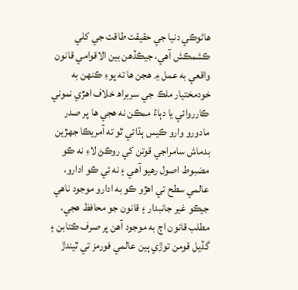هاڻوڪي دنيا جي حقيقت طاقت جي کلي ڪشمڪش آهي، جيڪڏھن بين الاقوامي قانون واقعي به عمل ۾ هجن ها ته پوءِ ڪنهن به خودمختيار ملڪ جي سربراھ خلاف اهڙي نموني ڪارروائي يا دٻاءُ ممڪن نه هجي ها پر صدر مادورو وارو ڪيس ٻڌائي ٿو ته آمريڪا جهڙين بدماش سامراجي قوتن کي روڪڻ لاءِ نه ڪو مضبوط اصول رهيو آهي ۽ نه ئي ڪو ادارو، عالمي سطح تي اهڙو ڪو به ادارو موجود ناهي جيڪو غير جانبدار ۽ قانون جو محافظ هجي، مطلب قانون اڄ به موجود آهن پر صرف ڪتابن ۽ گڏيل قومن توڙي ٻين عالمي فورمز تي ٿيندڙ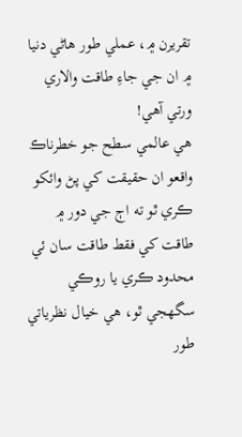تقريرن ۾، عملي طور هاڻي دنيا ۾ ان جي جاءِ طاقت والاري ورتي آهي!
هي عالمي سطح جو خطرناڪ واقعو ان حقيقت کي پڻ وائکو ڪري ٿو ته اڄ جي دور ۾ طاقت کي فقط طاقت سان ئي محدود ڪري يا روڪي سگهجي ٿو، هي خيال نظرياتي طور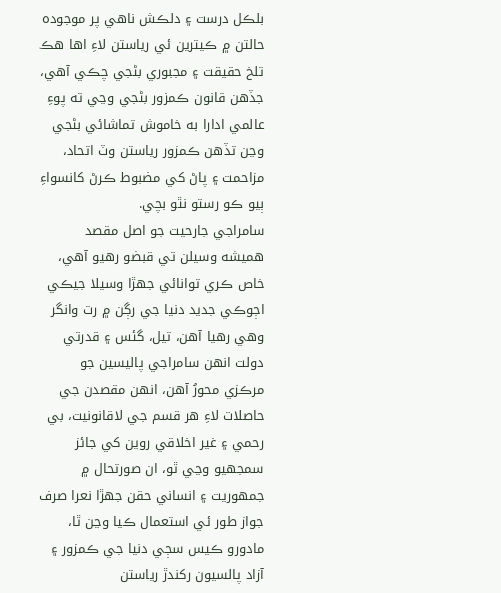بلڪل درست ۽ دلڪش ناهي پر موجوده حالتن ۾ ڪيترين ئي رياستن لاءِ اها هڪ تلخ حقيقت ۽ مجبوري بڻجي چڪي آهي، جڏهن قانون ڪمزور بڻجي وڃي ته پوءِ عالمي ادارا به خاموش تماشائي بڻجي وڃن تڏهن ڪمزور رياستن وٽ اتحاد، مزاحمت ۽ پاڻ کي مضبوط ڪرڻ کانسواءِ ٻيو ڪو رستو نٿو بچي.
سامراجي جارحيت جو اصل مقصد هميشه وسيلن تي قبضو رهيو آهي، خاص ڪري توانائي جهڙا وسيلا جيڪي اڄوڪي جديد دنيا جي رڳن ۾ رت وانگر وهي رهيا آهن، تيل، گئس ۽ قدرتي دولت انهن سامراجي پاليسين جو مرڪزي محورُ آهن، انهن مقصدن جي حاصلات لاءِ هر قسم جي لاقانونيت، بي رحمي ۽ غير اخلاقي روين کي جائز سمجهيو وڃي ٿو، ان صورتحال ۾ جمهوريت ۽ انساني حقن جهڙا نعرا صرف جواز طور ئي استعمال ڪيا وڃن ٿا، مادورو ڪيس سڄي دنيا جي ڪمزور ۽ آزاد پالسيون رکندڙ رياستن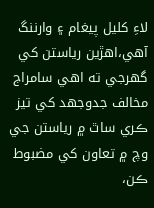لاءِ کليل پيغام ۽ وارننگ آهي،اهڙين رياستن کي گهرجي ته اهي سامراج مخالف جدوجهد کي تيز ڪري ساٿ ۾ رياستن جي وچ ۾ تعاون کي مضبوط ڪن،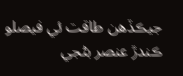جيڪڏهن طاقت ئي فيصلو ڪندڙ عنصر بڻجي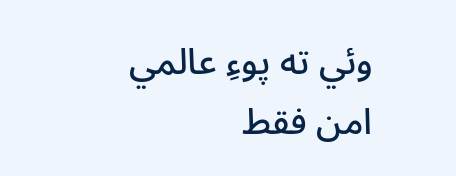وئي ته پوءِ عالمي امن فقط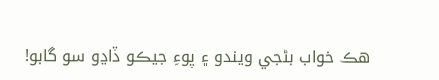هڪ خواب بڻجي ويندو ۽ پوءِ جيڪو ڏاڍو سو گابو!